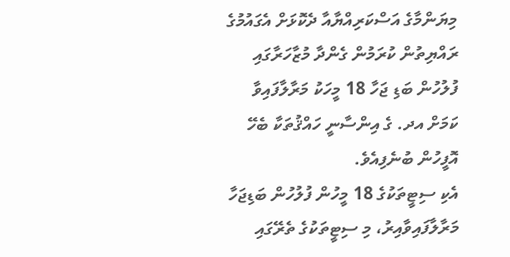މިޔަންމާގެ އަސްކަރިއްޔާއާ ދެކޮޅަށް އެގައުމުގެ ރައްޔިތުން ކުރަމުން ގެންދާ މުޒާހަރާގައި ފުލުހުން ބަޑި ޖަހާ 18 މީހަކު މަރާލާފައިވާ ކަމަށް އދ. ގެ އިންސާނީ ހައްޤުތަކާ ބެހޭ އޮފީހުން ބުނެފިއެވެ.
އެކި ސިޓީތަކުގެ 18 މީހުން ފުލުހުން ބަޑިޖަހާ މަރާލާފައިވާއިރު، މި ސިޓީތަކުގެ ތެރޭގައި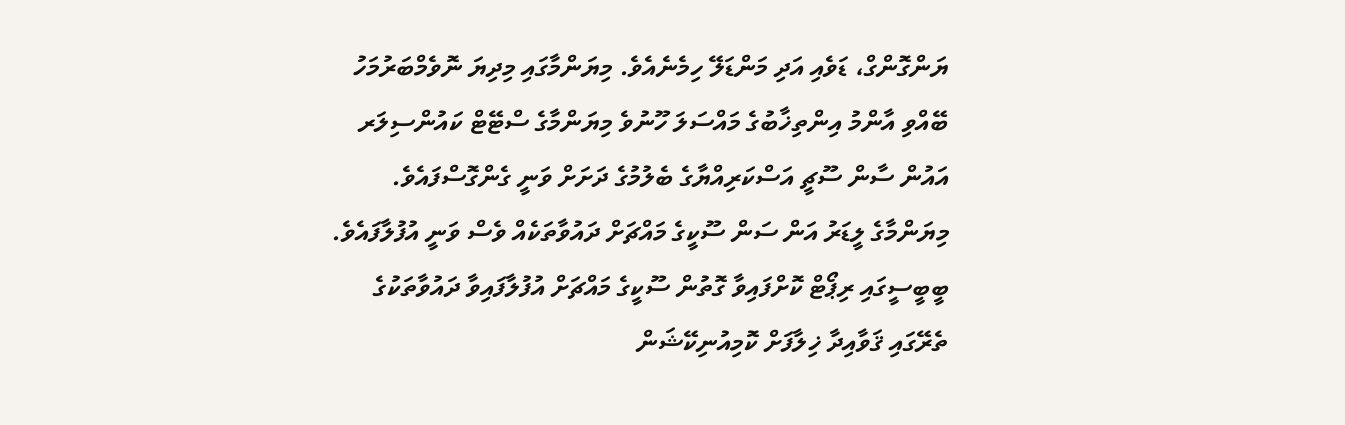ޔަންގޮންގް، ޑަވެއި އަދި މަންޑަލޭ ހިމެނެއެވެ. މިޔަންމާގައި މިދިޔަ ނޮވެމްބަރުމަހު ބޭއްވި އާންމު އިންތިޚާބުގެ މައްސަލަ ހޫނުވެ މިޔަންމާގެ ސްޓޭޓް ކައުންސިލަރ އައުން ސާން ސޫޗީ އަސްކަރިއްޔާގެ ބެލުމުގެ ދަށަށް ވަނީ ގެންގޮސްފައެވެ. މިޔަންމާގެ ލީޑަރު އަން ސަން ސޫކީގެ މައްޗަށް ދައުވާތަކެއް ވެސް ވަނީ އުފުލާފައެވެ. ބީބީސީގައި ރިޕޯޓް ކޮށްފައިވާ ގޮތުން ސޫކީގެ މައްޗަށް އުފުލާފައިވާ ދައުވާތަކުގެ ތެރޭގައި ޤަވާއިދާ ޚިލާފަށް ކޮމިއުނިކޭޝަން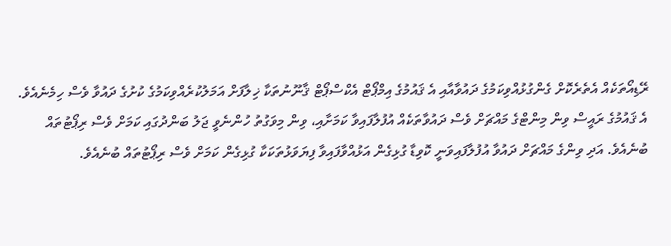ރޭޑިއޯތަކެއް އެތެރެކޮށް ގެންގުޅުއްވިކަމުގެ ދައުވާއާއި އެ ޤައުމުގެ އިމްޕޯޓް އެކްސްޕޯޓް ޤާނޫނުތަކާ ޚިލާފަށް އަމަލުކުރެއްވިކަމުގެ ކުށުގެ ދައުވާ ވެސް ހިމެނެއެވެ.
އެ ޤައުމުގެ ރައީސް ވިން މިންޓްގެ މައްޗަށް ވެސް ދައުވާތަކެއް އުފުލާފައިވާ ކަމަށާއި، ވިން މިވަގުތު ހުންނެވީ ޖަލު ބަންދުގައި ކަމަށް ވެސް ރިޕޯޓުތައް ބުނެއެވެ. އަދި ވިންގެ މައްޗަށް ދައުވާ އުފުލާފައިވަނީ ކޮވިޑާ ގުޅިގެން އަޅުއްވާފައިވާ ފިޔަވަޅުތަކަކާ ގުޅިގެން ކަމަށް ވެސް ރިޕޯޓުތައް ބުނެއެވެ.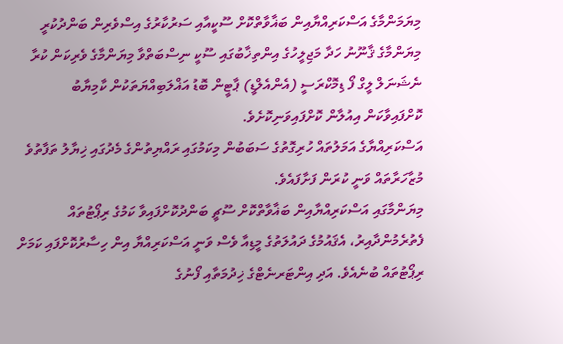މިޔަމަންމާގެ އަސްކަރިއްޔާއިން ބަޣާވާތްކޮށް ސޫކީއާއި ސަރުކާރުގެ އިސްވެރިން ބަންދުކުރީ މިޔަންމާގެ ޤާނޫނު ހަދާ މަޖިލީހުގެ އިންތިޚާބުގައި ސޫކީ ނިސްބަތްވާ މިޔަންމާގެ ވެރިކަން ކުރާ ނެޝަނަލް ލީގް ފޯ ޑިމޮކްރަސީ (އެންއެލްޑީ) ޕާޓީން ބޮޑު އަޣްލަބިއްޔަތަކުން ކާމިޔާބު ކޮށްފައިވާކަން އިއުލާން ކޮށްފައިވަނިކޮށެވެ.
އަސްކަރިއްޔާގެ އަމަލުތައް ހުރިގޮތުގެ ސަބަބުން މިކަމުގައި ރައްޔިތުންގެ މެދުގައި ޚިޔާލު ތަފާތުވެ މުޒާހަރާތައް ވަނީ ކުރަން ފަށާފައެވެ.
މިޔަންމާގައި އަސްކަރިއްޔާއިން ބަޣާވާތްކޮށް ސޫޗީ ބަންދުކޮށްފައިވާ ކަމުގެ ރިޕޯޓުތައް ފެތުރެމުންދާއިރު، އެޤައުމުގެ ދައުލަތުގެ މީޑިއާ ވެސް ވަނީ އަސްކަރިއްޔާ އިން ހިސާރުކޮށްފައި ކަމަށް ރިޕޯޓުތައް ބުނެއެވެ. އަދި އިންޓަރނެޓްގެ ޚިދުމަތާއި ފޯނުގެ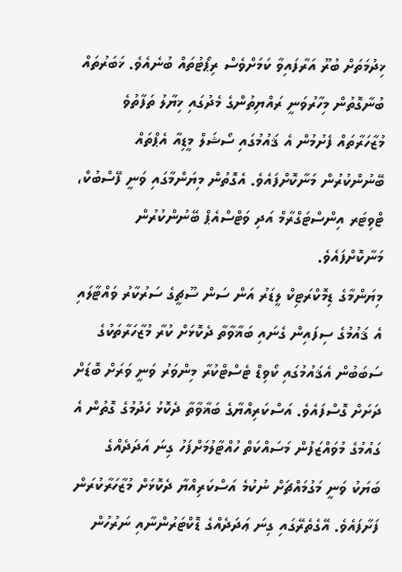ޚިދުމަތަށް ބުރޫ އަރާފައިވާ ކަމަށްވެސް ރިޕޯޓުތައް ބުނެއެވެ. ޚަބަރުތައް ބުނާގޮތުން މިހާރުވަނީ ރައްޔިތުންގެ މެދުގައި ޚިޔާލު ތަފާތުވެ މުޒާހަރާތައް ފެށުމުން އެ ޤައުމުގައި ސޯޝަލް މީޑިއާ އެޕްތައް ބޭނުންކުރުން މަނާކޮށްފައެވެ. އެގޮތުން މިޔަންމާގައި ވަނީ ފޭސްބުކް، ޓްވިޓަރ އިންސްޓަގްރާމް އަދި ވަޓްސްއެޕް ބޭނުންކުރުން މަނާކޮށްފައެވެ.
މިޔަންމާގެ ޑިމޮކްރަޓިކް ލީޑަރު އަން ސަން ސޫޗީގެ ސަރުކާރު ވައްޓާލައި އެ ޤައުމުގެ ސިފައިން ގެނައި ބަޣާވާތާ ދެކޮޅަށް ކުރާ މުޒާހަރާތަކުގެ ސަބަބުން އެޤައުމުގައި ކޯވިޑް ޓެސްޓްކުރާ މިންވަރު ވަނީ ވަރަށް ބޮޑަށް ދަށަށް ގޮސްފައެވެ. އަސްކަރިއްޔާގެ ބަޣާވާތާ ދެކޮޅު ހެދުމުގެ ގޮތުން އެ ގައުމުގެ މުވައްޒަފުން މަސައްކަތް ހުއްޓާލުމަށްފަހު ގިނަ އަދަދެއްގެ ބަޔަކު ވަނީ މަގުމައްޗަށް ނުކުމެ އަސްކަރިއްޔާ ދެކޮޅަށް މުޒާހަރާކުރަން ފަށާފައެވެ. އޭގެތެރޭގައި ގިނަ ޢަދަދެއްގެ ޑޮކްޓަރުންނާއި ނަރުހުން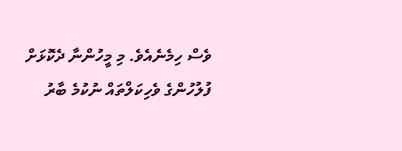ވެސް ހިމެނެއެވެ. މި މީހުންނާ ދެކޮޅަށް ފުލުހުންގެ ވެހިކަލްތައް ނުކުމެ ބާރު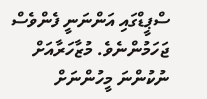ސްޕީޑްގައި އަންނަނީ ފެންވެސް ޖަހަމުންނެވެ. މުޒާހަރާއަށް ނުކުންނަ މީހުންނަށް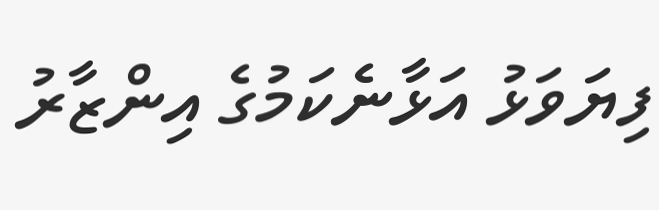ފިޔަވަޅު އަޅާނެކަމުގެ އިންޒާރު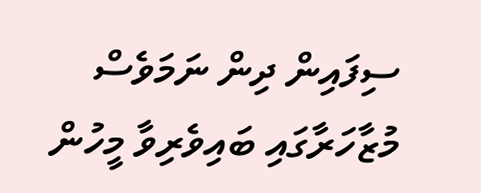ސިފައިން ދިން ނަމަވެސް މުޒާހަރާގައި ބައިވެރިވާ މީހުން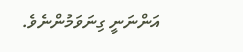އަންނަނީ ގިނަވަމުންނެވެ.